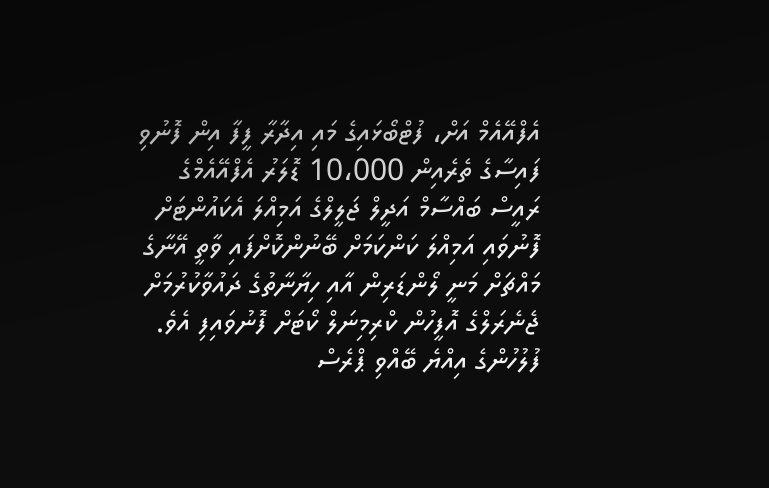އެފްއޭއެމް އަށް، ފުޓްބޯޅައިގެ މައި އިދާރާ ފީފާ އިން ފޮނުވި ފައިސާގެ ތެރެއިން 10،000 ޑޮލަރު އެފްއޭއެމްގެ ރައީސް ބައްސާމް އަދީލް ޖަލީލްގެ އަމިއްލަ އެކައުންޓަށް ފޮނުވައި އަމިއްލަ ކަންކަމަށް ބޭނުންކޮށްފައި ވާތީ އޭނާގެ މައްޗަށް މަނީ ލޯންޑަރިން އާއި ހިޔާނާތުގެ ދައުވާކުރުމަށް ޖެނެރަލްގެ އޮފީހުން ކްރިމިނަލް ކޯޓަށް ފޮނުވައިފި އެވެ.
ފުލުހުންގެ އިއްޔެ ބޭއްވި ޕްރެސް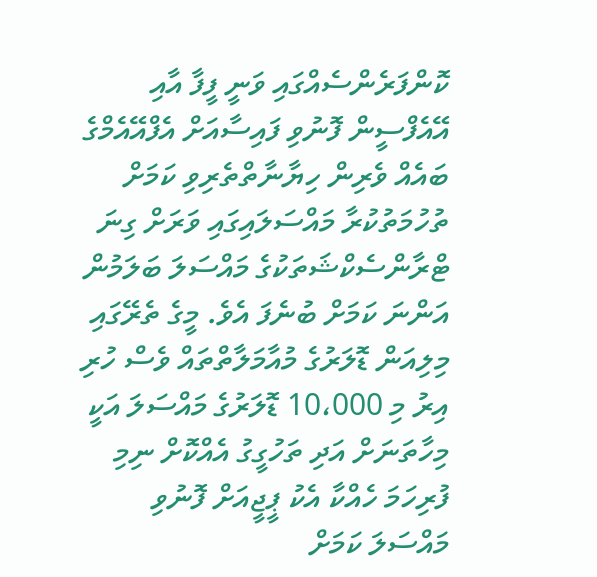ކޮންފަރެންސެއްގައި ވަނީ ފީފާ އާއި އޭއެފްސީން ފޮނުވި ފައިސާއަށް އެފްއޭއެމްގެ ބައެއް ވެރިން ހިޔާނާތްތެރިވި ކަމަށް ތުހުމަތުކުރާ މައްސަލައިގައި ވަރަށް ގިނަ ޓްރާންސެކްޝަތަކުގެ މައްސަލަ ބަލަމުން އަންނަ ކަމަށް ބުނެފަ އެވެ. މީގެ ތެރޭގައި މިލިއަން ޑޮލަރުގެ މުއާމަލާތްތައް ވެސް ހުރި އިރު މި 10،000 ޑޮލަރުގެ މައްސަލަ އަކީ މިހާތަނަށް އަދި ތަހުގީގު އެއްކޮށް ނިމި ފުރިހަމަ ހެއްކާ އެކު ޕީޖީއަށް ފޮނުވި މައްސަލަ ކަމަށް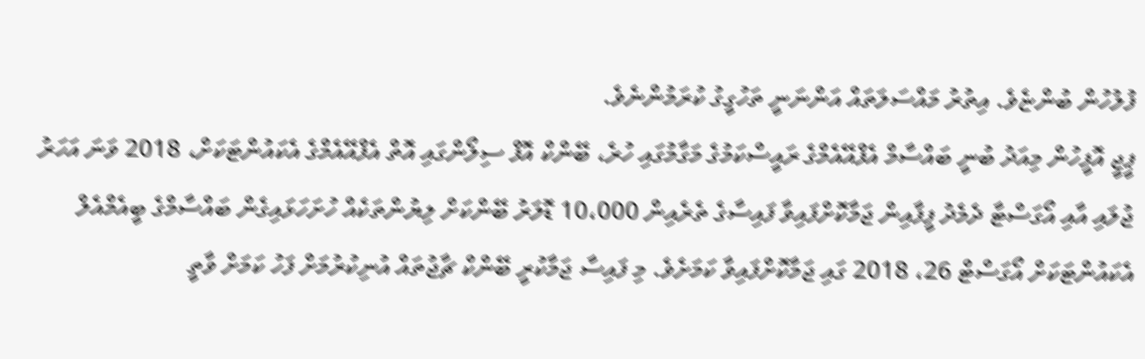ފުލުހުން ބުންޏެވެ. އިތުރު މައްސަލަތައް އަންނަނީ ތަހުގީގު ކުރަމުންނެވެ.
ޕީޖީ އޮފީހުން މިއަދު ބުނީ ބައްސާމް އެފްއޭއެމްގެ ރައީސްކަމުގެ މަގާމުގައި ހުރެ، ބޭންކް އޮފް ސިލޯންގައި އޮތް އެފްއޭއެމްގެ އެކައުންޓަކަށް، 2018 ވަނަ އަހަރު ޖުލައި އާއި އޯގަސްޓާ ދެމެދު ފީފާއިން ޖަމާކޮށްފައިވާ ފައިސާގެ ތެރެއިން 10،000 ޑޮލަރު ބޭންކަށް ލިޔުންތަކެއް ހުށަހަޅައިގެން ބައްސާމްގެ ބީއެމްއެލް އެކައުންޓަކަށް އޯގަސްޓް 26، 2018 ގައި ޖަމާކޮށްފައިވާ ކަމަށެވެ. މި ފައިސާ ޖަމާކުރީ ބޭންކް ޗާޖުތައް އުނިކުރުމަށް ފަހު ކަމަށް ވާތީ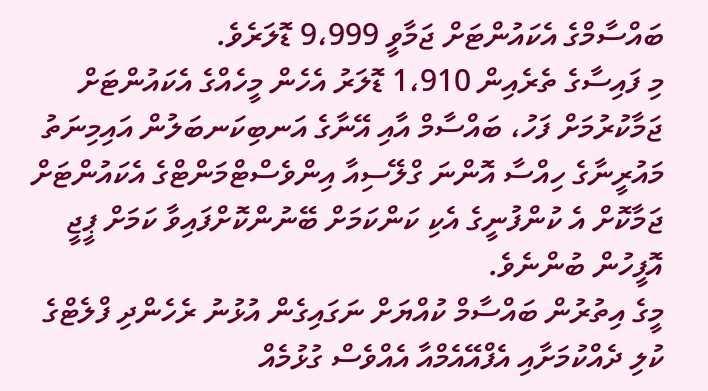ބައްސާމްގެ އެކައުންޓަށް ޖަމާވީ 9،999 ޑޮލަރެވެ.
މި ފައިސާގެ ތެރެއިން 1،910 ޑޮލަރު އެހެން މީހެއްގެ އެކައުންޓަށް ޖަމާކުރުމަށް ފަހު، ބައްސާމް އާއި އޭނާގެ އަނބިކަނބަލުން އައިމިނަތު މައުރީނާގެ ހިއްސާ އޮންނަ ގްލޭސިއާ އިންވެސްޓްމަންޓްގެ އެކައުންޓަށް ޖަމާކޮށް އެ ކުންފުނީގެ އެކި ކަންކަމަށް ބޭނުންކޮށްފައިވާ ކަމަށް ޕީޖީ އޮފީހުން ބުންނެވެ.
މީގެ އިތުރުން ބައްސާމް ކުއްޔަށް ނަގައިގެން އުޅުނު ރެހެންދި ފްލެޓްގެ ކުލި ދެއްކުމަށާއި އެފްއޭއެމްއާ އެއްވެސް ގުޅުމެއް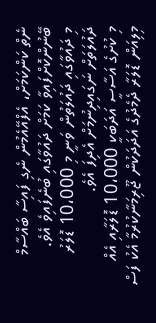ނެތް ކަންކަމަށް، އެފްއޭއެމުން ނެގި ފައިސާ ބައްސާމް ބޭނުންކޮށްފައިވާ ކަމަށް ދައުވާގައި ބުނެފައިވެ އެވެ.
މި ދައުވާގައި ދައުލަތުން ވަނީ މި 10،000 ޑޮލަރު ދައުލަތަށް ނަގައިދިނުމަށް އެދިފަ އެވެ.
މި ކުށުގެ އަސާސީ އަދަބަކީ 10،000 ޑޮލަރާއި އެއް މިލިއަން ޑޮލަރާ ދެމެދުގެ އަދަދަކުން ޖޫރިމަނާކުރުމާ އެކު ފަސް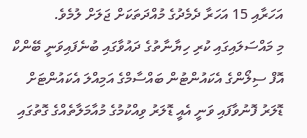އަހަރާއި 15 އަހަރާ ދެމެދުގެ މުއްދަތަކަށް ޖަލަށް ލުމެވެ.
މި މައްސަލައިގައި ކުރި ހިޔާނާތުގެ ދައުވާގައި ބުނެފައިވަނީ ބޭންކް އޮފް ސިލޯންގެ އެކައުންޓުން ބައްސާމްގެ އަމިއްލަ އެކައުންޓަށް ޑޮލަރު ފޮނުވާފައި ވަނީ އެއީ ޑޮލަރު ވިއްކުމުގެ މުއާމަލާތެއްގެ ގޮތުގައި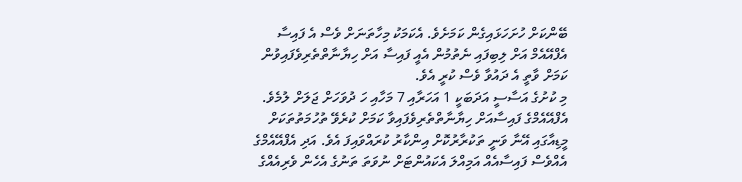ބޭންކަށް ހުށަހަޅައިގެން ކަމަށެވެ. އެކަމަކު މިހާތަނަށް ވެސް އެ ފައިސާ އެފްއޭއެމް އަށް ލިބިފައި ނެތުމުން އެއީ ފައިސާ އަށް ހިޔާނާތްތެރިވެފައިވުން ކަމަށް ވާތީ އެ ދައުވާ ވެސް ކުރީ އެވެ.
މި ކުށުގެ އަސާސީ އަދަބަކީ 1 އަހަރާއި 7 މަހާއި ހަ ދުވަހަށް ޖަލަށް ލުމެވެ.
އެފްއޭއެމްގެ ފައިސާއަށް ހިޔާނާތްތެރިވެފައިވާ ކަމަށް ކުރެވޭ ތުހުމަތުތަކަށް މީޑިއާގައި އޭނާ ވަނީ ތަކުރާރުކޮށް އިންކާރު ކުރައްވައިފަ އެވެ. އަދި އެފްއޭއެމްގެ އެއްވެސް ފައިސާއެއް އަމިއްލަ އެކައުންޓަށް ނުވަތަ ތަނުގެ އެހެން ވެރިއެއްގެ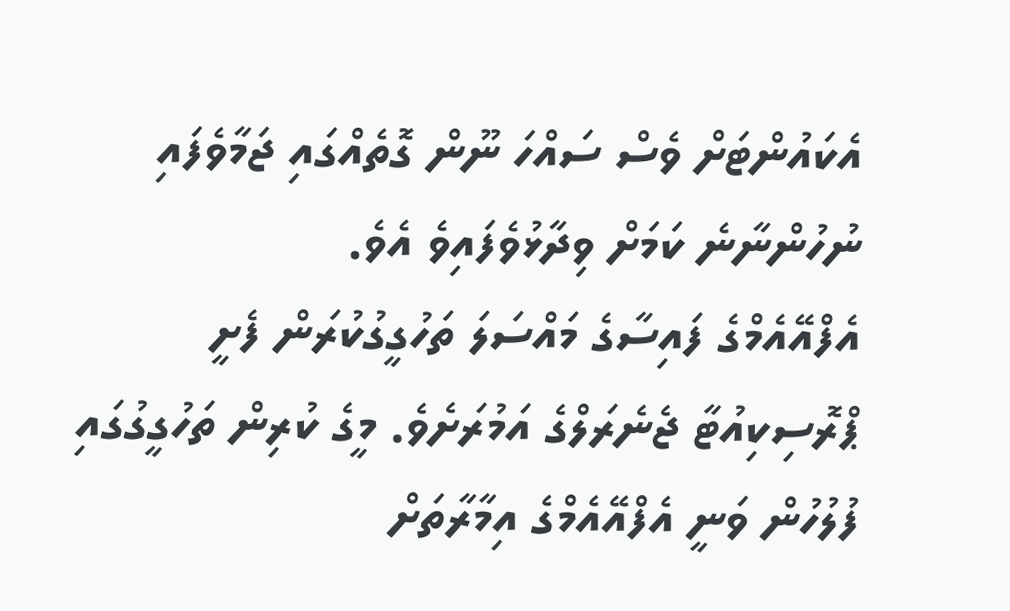އެކައުންޓަށް ވެސް ސައްހަ ނޫން ގޮތެއްގައި ޖަމާވެފައި ނުހުންނާނެ ކަމަށް ވިދާޅުވެފައިވެ އެވެ.
އެފްއޭއެމްގެ ފައިސާގެ މައްސަލަ ތަހުގީގުކުރަން ފެށީ ޕްރޮސިކިއުޓާ ޖެނެރަލްގެ އަމުރަށެވެ. މީގެ ކުރިން ތަހުގީގުގައި ފުލުހުން ވަނީ އެފްއޭއެމްގެ އިމާރާތަށް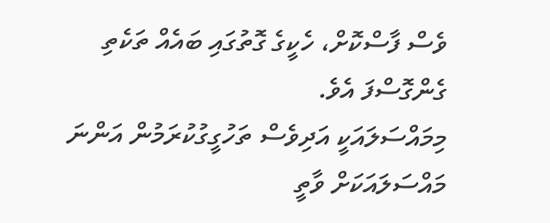ވެސް ފާސްކޮށް، ހެކީގެ ގޮތުގައި ބައެއް ތަކެތި ގެންގޮސްފަ އެވެ.
މިމައްސަލައަކީ އަދިވެސް ތަހުގީގުކުރަމުން އަންނަ މައްސަލައަކަށް ވާތީ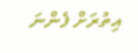އިތުރަށް ފެންނަ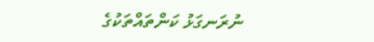ނުރަނގަޅު ކަންތައްތަކުގެ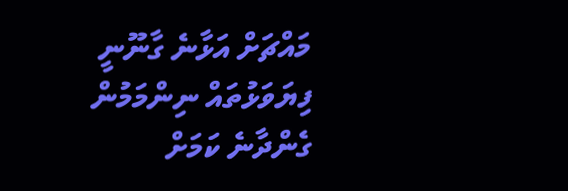މައްޗަށް އަޅާނެ ގާނޫނީ ފިޔަވަޅުތައް ނިންމަމުން ގެންދާނެ ކަމަށް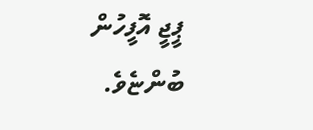ޕީޖީ އޮފީހުން ބުންޏެވެ.